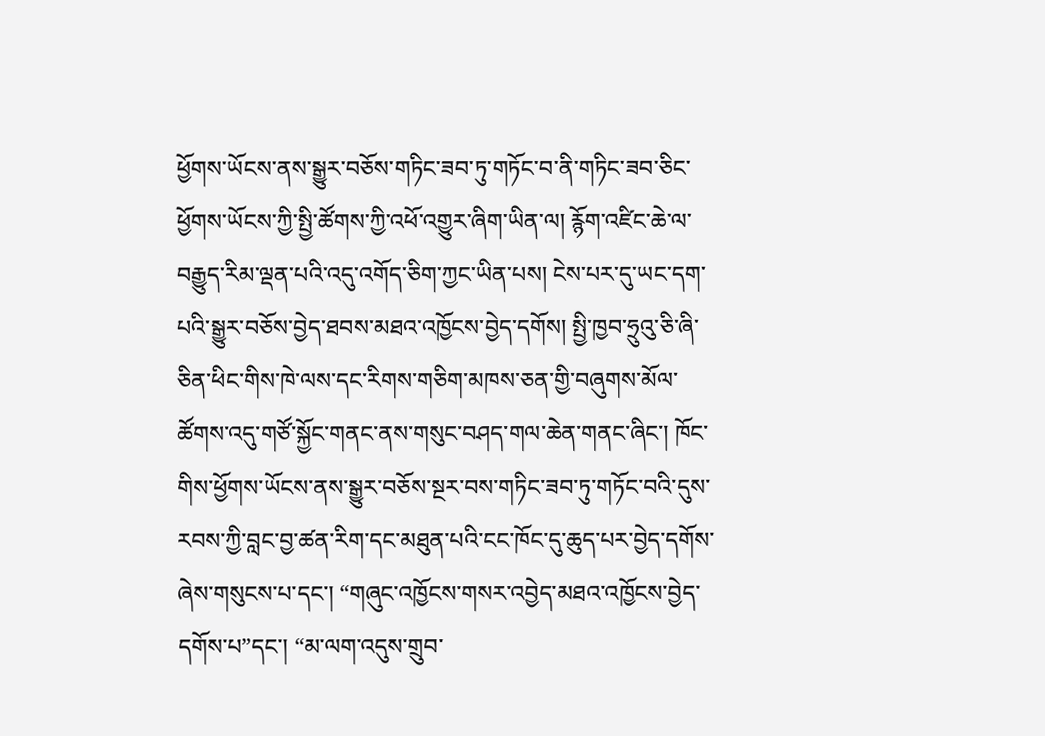ཕྱོགས་ཡོངས་ནས་སྒྱུར་བཅོས་གཏིང་ཟབ་ཏུ་གཏོང་བ་ནི་གཏིང་ཟབ་ཅིང་ཕྱོགས་ཡོངས་ཀྱི་སྤྱི་ཚོགས་ཀྱི་འཕོ་འགྱུར་ཞིག་ཡིན་ལ། རྙོག་འཛིང་ཆེ་ལ་བརྒྱུད་རིམ་ལྡན་པའི་འདུ་འགོད་ཅིག་ཀྱང་ཡིན་པས། ངེས་པར་དུ་ཡང་དག་པའི་སྒྱུར་བཅོས་བྱེད་ཐབས་མཐའ་འཁྱོངས་བྱེད་དགོས། སྤྱི་ཁྱབ་ཧྲུའུ་ཅི་ཞི་ཅིན་ཕིང་གིས་ཁེ་ལས་དང་རིགས་གཅིག་མཁས་ཅན་གྱི་བཞུགས་མོལ་ཚོགས་འདུ་གཙོ་སྐྱོང་གནང་ནས་གསུང་བཤད་གལ་ཆེན་གནང་ཞིང་། ཁོང་གིས་ཕྱོགས་ཡོངས་ནས་སྒྱུར་བཅོས་སྔར་བས་གཏིང་ཟབ་ཏུ་གཏོང་བའི་དུས་རབས་ཀྱི་བླང་བྱ་ཚན་རིག་དང་མཐུན་པའི་ངང་ཁོང་དུ་ཆུད་པར་བྱེད་དགོས་ཞེས་གསུངས་པ་དང་། “གཞུང་འཁྱོངས་གསར་འབྱེད་མཐའ་འཁྱོངས་བྱེད་དགོས་པ”དང་། “མ་ལག་འདུས་གྲུབ་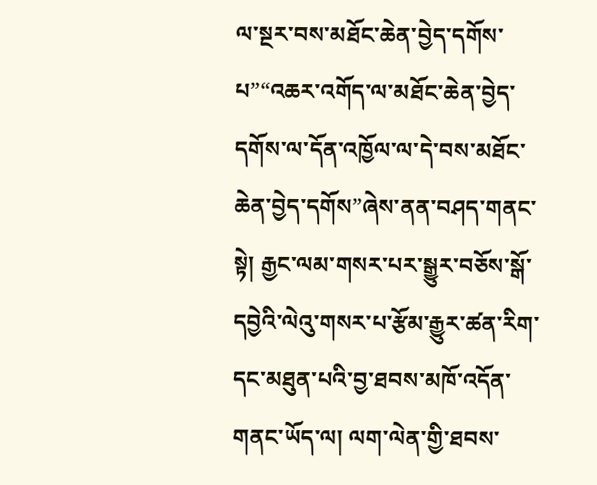ལ་སྔར་བས་མཐོང་ཆེན་བྱེད་དགོས་པ”“འཆར་འགོད་ལ་མཐོང་ཆེན་བྱེད་དགོས་ལ་དོན་འཁྱོལ་ལ་དེ་བས་མཐོང་ཆེན་བྱེད་དགོས”ཞེས་ནན་བཤད་གནང་སྟེ། རྒྱང་ལམ་གསར་པར་སྒྱུར་བཅོས་སྒོ་དབྱེའི་ལེའུ་གསར་པ་རྩོམ་རྒྱུར་ཚན་རིག་དང་མཐུན་པའི་བྱ་ཐབས་མཁོ་འདོན་གནང་ཡོད་ལ། ལག་ལེན་གྱི་ཐབས་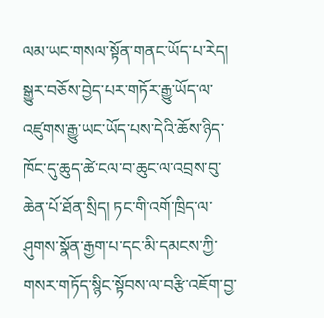ལམ་ཡང་གསལ་སྟོན་གནང་ཡོད་པ་རེད།
སྒྱུར་བཅོས་བྱེད་པར་གཏོར་རྒྱུ་ཡོད་ལ་འཛུགས་རྒྱུ་ཡང་ཡོད་པས་དེའི་ཆོས་ཉིད་ཁོང་དུ་ཆུད་ཚེ་ངལ་བ་ཆུང་ལ་འབྲས་བུ་ཆེན་པོ་ཐོན་སྲིད། ཏང་གི་འགོ་ཁྲིད་ལ་ཤུགས་སྣོན་རྒྱག་པ་དང་མི་དམངས་ཀྱི་གསར་གཏོད་སྙིང་སྟོབས་ལ་བརྩི་འཇོག་བྱ་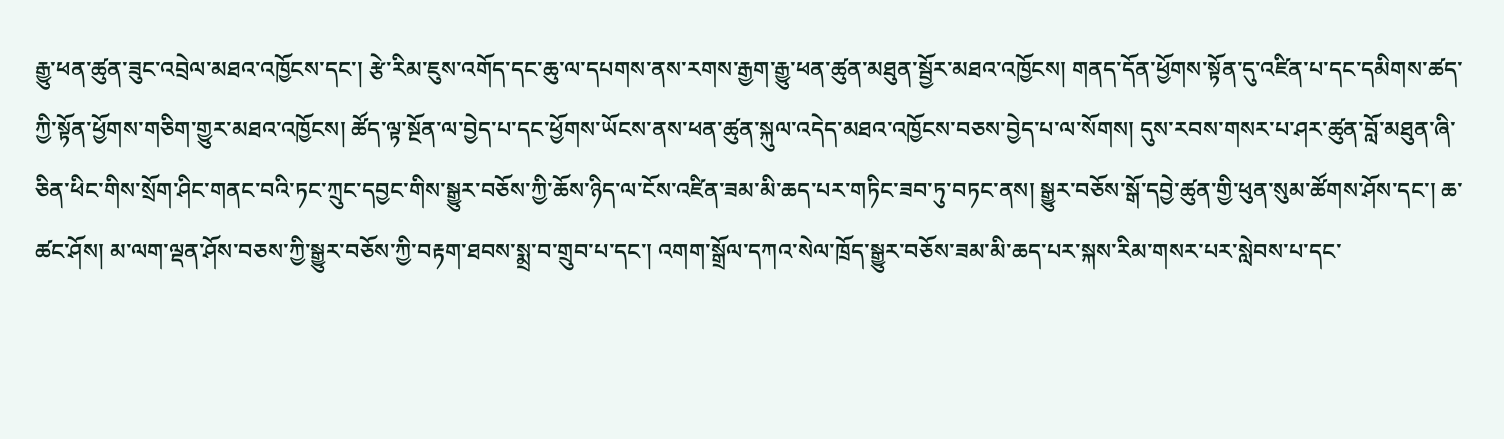རྒྱུ་ཕན་ཚུན་ཟུང་འབྲེལ་མཐའ་འཁྱོངས་དང་། རྩེ་རིམ་ཇུས་འགོད་དང་ཆུ་ལ་དཔགས་ནས་རགས་རྒྱག་རྒྱུ་ཕན་ཚུན་མཐུན་སྦྱོར་མཐའ་འཁྱོངས། གནད་དོན་ཕྱོགས་སྟོན་དུ་འཛིན་པ་དང་དམིགས་ཚད་ཀྱི་སྟོན་ཕྱོགས་གཅིག་གྱུར་མཐའ་འཁྱོངས། ཚོད་ལྟ་སྔོན་ལ་བྱེད་པ་དང་ཕྱོགས་ཡོངས་ནས་ཕན་ཚུན་སྐུལ་འདེད་མཐའ་འཁྱོངས་བཅས་བྱེད་པ་ལ་སོགས། དུས་རབས་གསར་པ་ཤར་ཚུན་བློ་མཐུན་ཞི་ཅིན་ཕིང་གིས་སྲོག་ཤིང་གནང་བའི་ཏང་ཀྲུང་དབྱང་གིས་སྒྱུར་བཅོས་ཀྱི་ཆོས་ཉིད་ལ་ངོས་འཛིན་ཟམ་མི་ཆད་པར་གཏིང་ཟབ་ཏུ་བཏང་ནས། སྒྱུར་བཅོས་སྒོ་དབྱེ་ཚུན་གྱི་ཕུན་སུམ་ཚོགས་ཤོས་དང་། ཆ་ཚང་ཤོས། མ་ལག་ལྡན་ཤོས་བཅས་ཀྱི་སྒྱུར་བཅོས་ཀྱི་བརྟག་ཐབས་སྨྲ་བ་གྲུབ་པ་དང་། འགག་སྒྲོལ་དཀའ་སེལ་ཁྲོད་སྒྱུར་བཅོས་ཟམ་མི་ཆད་པར་སྐས་རིམ་གསར་པར་སླེབས་པ་དང་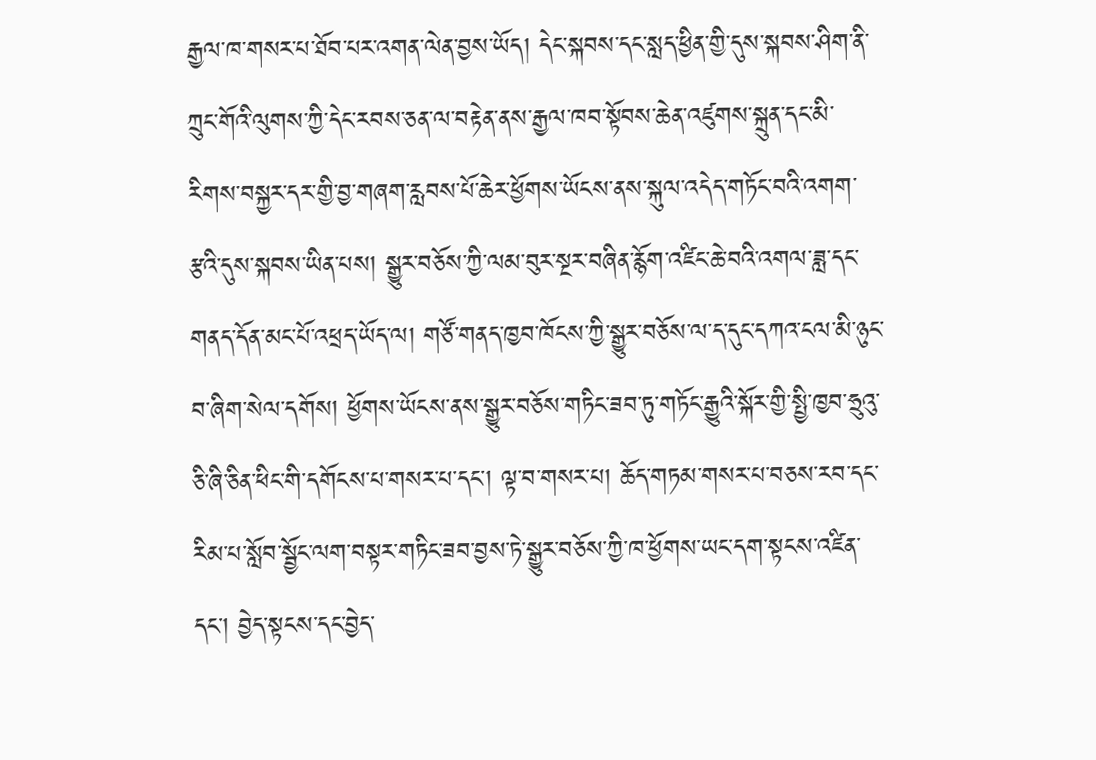རྒྱལ་ཁ་གསར་པ་ཐོབ་པར་འགན་ལེན་བྱས་ཡོད། དེང་སྐབས་དང་སླད་ཕྱིན་གྱི་དུས་སྐབས་ཤིག་ནི་ཀྲུང་གོའི་ལུགས་ཀྱི་དེང་རབས་ཅན་ལ་བརྟེན་ནས་རྒྱལ་ཁབ་སྟོབས་ཆེན་འཛུགས་སྐྲུན་དང་མི་རིགས་བསྐྱར་དར་གྱི་བྱ་གཞག་རླབས་པོ་ཆེར་ཕྱོགས་ཡོངས་ནས་སྐུལ་འདེད་གཏོང་བའི་འགག་རྩའི་དུས་སྐབས་ཡིན་པས། སྒྱུར་བཅོས་ཀྱི་ལམ་བུར་སྔར་བཞིན་རྙོག་འཛིང་ཆེ་བའི་འགལ་ཟླ་དང་གནད་དོན་མང་པོ་འཕྲད་ཡོད་ལ། གཙོ་གནད་ཁྱབ་ཁོངས་ཀྱི་སྒྱུར་བཅོས་ལ་ད་དུང་དཀའ་ངལ་མི་ཉུང་བ་ཞིག་སེལ་དགོས། ཕྱོགས་ཡོངས་ནས་སྒྱུར་བཅོས་གཏིང་ཟབ་ཏུ་གཏོང་རྒྱུའི་སྐོར་གྱི་སྤྱི་ཁྱབ་ཧྲུའུ་ཅི་ཞི་ཅིན་ཕིང་གི་དགོངས་པ་གསར་པ་དང་། ལྟ་བ་གསར་པ། ཆོད་གཏམ་གསར་པ་བཅས་རབ་དང་རིམ་པ་སློབ་སྦྱོང་ལག་བསྟར་གཏིང་ཟབ་བྱས་ཏེ་སྒྱུར་བཅོས་ཀྱི་ཁ་ཕྱོགས་ཡང་དག་སྟངས་འཛིན་དང་། བྱེད་སྟངས་དང་བྱེད་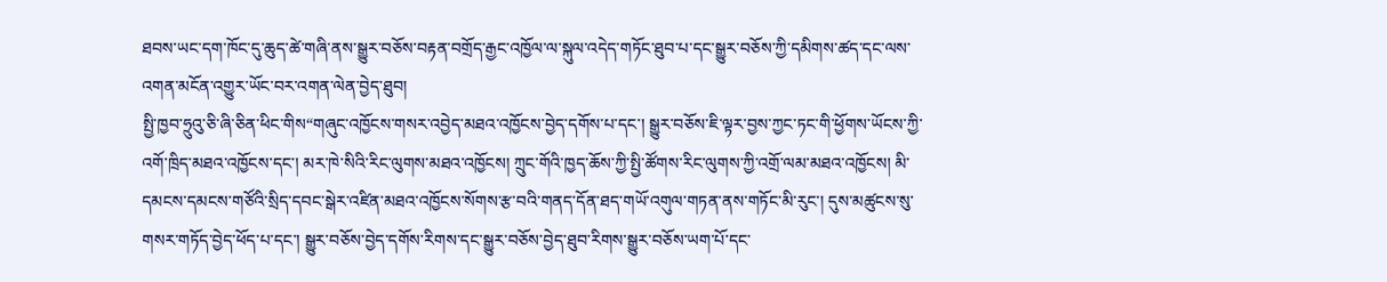ཐབས་ཡང་དག་ཁོང་དུ་ཆུད་ཚེ་གཞི་ནས་སྒྱུར་བཅོས་བརྟན་བགྲོད་རྒྱང་འཁྱོལ་ལ་སྐུལ་འདེད་གཏོང་ཐུབ་པ་དང་སྒྱུར་བཅོས་ཀྱི་དམིགས་ཚད་དང་ལས་འགན་མངོན་འགྱུར་ཡོང་བར་འགན་ལེན་བྱེད་ཐུབ།
སྤྱི་ཁྱབ་ཧྲུའུ་ཅི་ཞི་ཅིན་ཕིང་གིས“གཞུང་འཁྱོངས་གསར་འབྱེད་མཐའ་འཁྱོངས་བྱེད་དགོས་པ་དང་། སྒྱུར་བཅོས་ཇི་ལྟར་བྱས་ཀྱང་ཏང་གི་ཕྱོགས་ཡོངས་ཀྱི་འགོ་ཁྲིད་མཐའ་འཁྱོངས་དང་། མར་ཁེ་སིའི་རིང་ལུགས་མཐའ་འཁྱོངས། ཀྲུང་གོའི་ཁྱད་ཆོས་ཀྱི་སྤྱི་ཚོགས་རིང་ལུགས་ཀྱི་འགྲོ་ལམ་མཐའ་འཁྱོངས། མི་དམངས་དམངས་གཙོའི་སྲིད་དབང་སྒེར་འཛིན་མཐའ་འཁྱོངས་སོགས་རྩ་བའི་གནད་དོན་ཐད་གཡོ་འགུལ་གཏན་ནས་གཏོང་མི་རུང་། དུས་མཚུངས་སུ་གསར་གཏོད་བྱེད་ཕོད་པ་དང་། སྒྱུར་བཅོས་བྱེད་དགོས་རིགས་དང་སྒྱུར་བཅོས་བྱེད་ཐུབ་རིགས་སྒྱུར་བཅོས་ཡག་པོ་དང་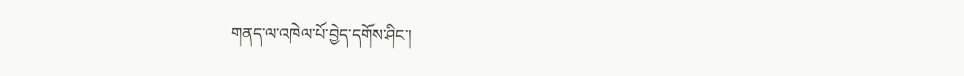གནད་ལ་འཁེལ་པོ་བྱེད་དགོས་ཤིང་།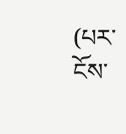(པར་ངོས་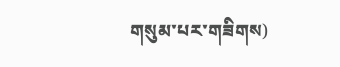གསུམ་པར་གཟིགས)